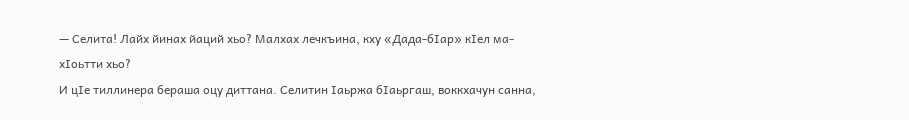— Селита! Лайх йинах йаций хьо? Малхах лечкъина, кху «Дада-бIар» кIел ма-хIоьтти хьо?
И цIе тиллинера бераша оцу диттана. Селитин Iаьржа бIаьргаш, воккхачун санна,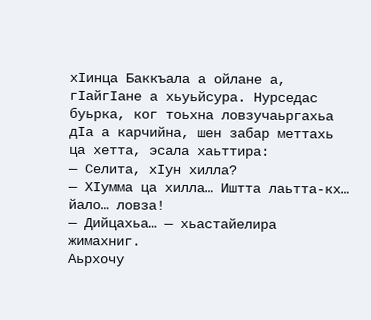хIинца Баккъала а ойлане а, гIайгIане а хьуьйсура. Нурседас буьрка, ког тоьхна ловзучаьргахьа дIа а карчийна, шен забар меттахь ца хетта, эсала хаьттира:
— Селита, хIун хилла?
— ХIумма ца хилла… Иштта лаьтта-кх… йало… ловза!
— Дийцахьа… — хьастайелира жимахниг.
Аьрхочу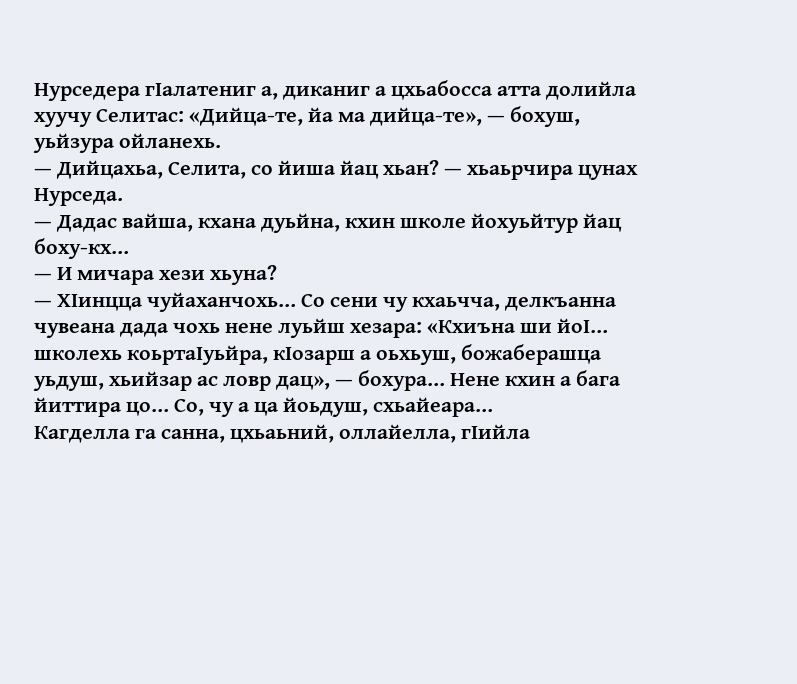Нурседера гIалатениг а, диканиг а цхьабосса атта долийла хуучу Селитас: «Дийца-те, йа ма дийца-те», — бохуш, уьйзура ойланехь.
— Дийцахьа, Селита, со йиша йац хьан? — хьаьрчира цунах Нурседа.
— Дадас вайша, кхана дуьйна, кхин школе йохуьйтур йац боху-кх…
— И мичара хези хьуна?
— ХIинцца чуйаханчохь… Со сени чу кхаьчча, делкъанна чувеана дада чохь нене луьйш хезара: «Кхиъна ши йоI… школехь коьртаIуьйра, кIозарш а оьхьуш, божаберашца уьдуш, хьийзар ас ловр дац», — бохура… Нене кхин а бага йиттира цо… Со, чу а ца йоьдуш, схьайеара…
Кагделла га санна, цхьаьний, оллайелла, гIийла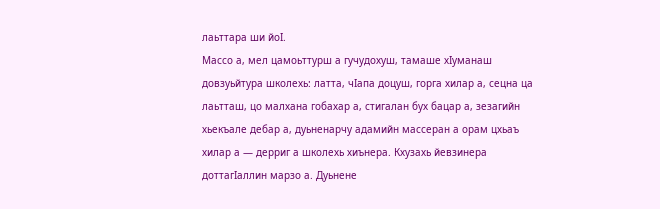лаьттара ши йоI.
Массо а, мел цамоьттурш а гучудохуш, тамаше хIуманаш довзуьйтура школехь: латта, чIапа доцуш, горга хилар а, сецна ца лаьтташ, цо малхана гобахар а, стигалан бух бацар а, зезагийн хьекъале дебар а, дуьненарчу адамийн массеран а орам цхьаъ хилар а — дерриг а школехь хиънера. Кхузахь йевзинера доттагIаллин марзо а. Дуьнене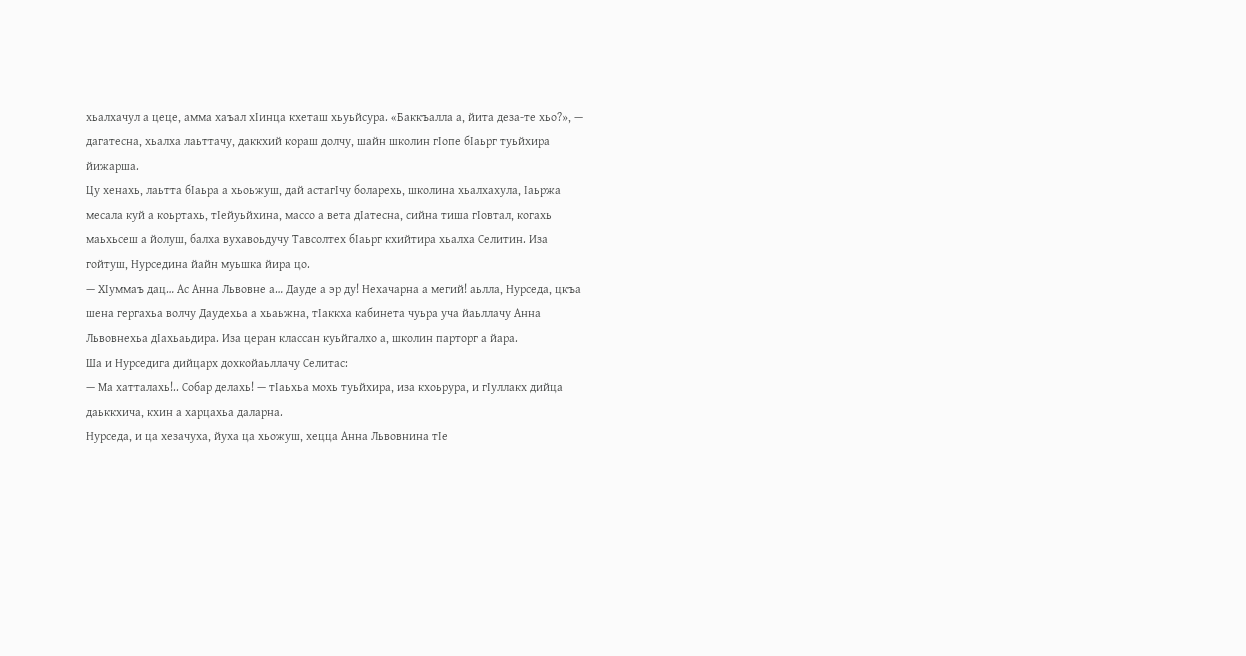хьалхачул а цеце, амма хаъал хIинца кхеташ хьуьйсура. «Баккъалла а, йита деза-те хьо?», — дагатесна, хьалха лаьттачу, даккхий кораш долчу, шайн школин гIoпe бIаьрг туьйхира йижарша.
Цу хенахь, лаьтта бIаьра а хьоьжуш, дай астагIчу боларехь, школина хьалхахула, Iаьржа месала куй а коьртахь, тIейуьйхина, массо а вета дIатесна, сийна тиша гIовтал, когахь маьхьсеш а йолуш, балха вухавоьдучу Тавсолтех бIаьрг кхийтира хьалха Селитин. Иза гойтуш, Нурседина йайн муьшка йира цо.
— ХIуммаъ дац… Ас Анна Львовне а… Дауде а эр ду! Нехачарна а мегий! аьлла, Нурседа, цкъа шена гергахьа волчу Даудехьа а хьаьжна, тIаккха кабинета чуьра уча йаьллачу Анна Львовнехьа дIахьаьдира. Иза церан классан куьйгалхо а, школин парторг а йара.
Ша и Нурседига дийцарх дохкойаьллачу Селитас:
— Ма хатталахь!.. Собар делахь! — тIаьхьа мохь туьйхира, иза кхоьрура, и гIуллакх дийца даьккхича, кхин а харцахьа даларна.
Нурседа, и ца хезачуха, йуха ца хьожуш, хецца Анна Львовнина тIе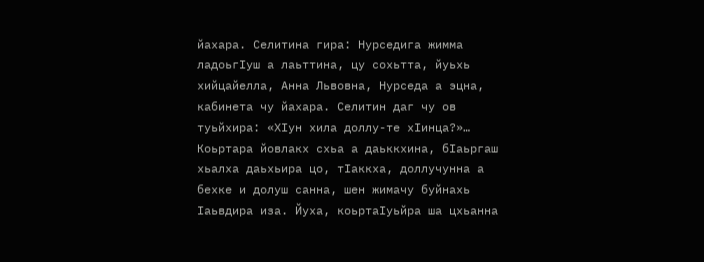йахара. Селитина гира: Нурседига жимма ладоьгIуш а лаьттина, цу сохьтта, йуьхь хийцайелла, Анна Львовна, Нурседа а эцна, кабинета чу йахара. Селитин даг чу ов туьйхира: «ХIун хила доллу-те хIинца?»…
Коьртара йовлакх схьа а даьккхина, бIаьргаш хьалха даьхьира цо, тIаккха, доллучунна а бехке и долуш санна, шен жимачу буйнахь Iаьвдира иза. Йуха, коьртаIуьйра ша цхьанна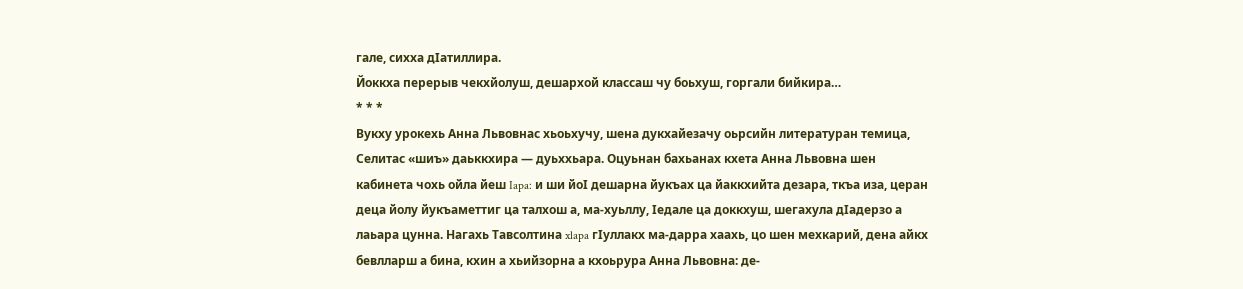гале, сихха дIатиллира.
Йоккха перерыв чекхйолуш, дешархой классаш чу боьхуш, горгали бийкира…
* * *
Вукху урокехь Анна Львовнас хьоьхучу, шена дукхайезачу оьрсийн литературан темица, Селитас «шиъ» даьккхира — дуьххьара. Оцуьнан бахьанах кхета Анна Львовна шен кабинета чохь ойла йеш Iapa: и ши йоI дешарна йукъах ца йаккхийта дезара, ткъа иза, церан деца йолу йукъаметтиг ца талхош а, ма-хуьллу, Iедале ца доккхуш, шегахула дIадерзо а лаьара цунна. Нагахь Тавсолтина xlapa гIуллакх ма-дарра хаахь, цо шен мехкарий, дена айкх бевлларш а бина, кхин а хьийзорна а кхоьрура Анна Львовна: де-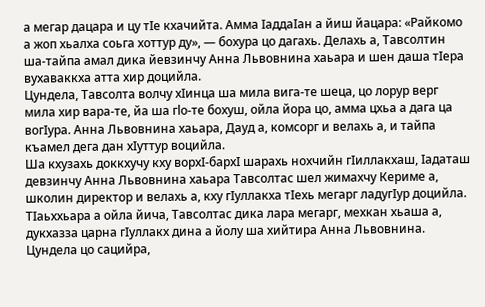а мегар дацара и цу тIе кхачийта. Амма IаддаIан а йиш йацара: «Райкомо а жоп хьалха соьга хоттур ду», — бохура цо дагахь. Делахь а, Тавсолтин ша-тайпа амал дика йевзинчу Анна Львовнина хаьара и шен даша тIера вухаваккха атта хир доцийла.
Цундела, Тавсолта волчу хIинца ша мила вига-те шеца, цо лорур верг мила хир вара-те, йа ша гlo-те бохуш, ойла йора цо, амма цхьа а дага ца вогIура. Анна Львовнина хаьара, Дауд а, комсорг и велахь а, и тайпа къамел дега дан хIуттур воцийла.
Ша кхузахь доккхучу кху ворхI-бархI шарахь нохчийн гIиллакхаш, Iадаташ девзинчу Анна Львовнина хаьара Тавсолтас шел жимахчу Кериме а, школин директор и велахь а, кху гIуллакха тIехь мегарг ладугIур доцийла. ТIаьххьара а ойла йича, Тавсолтас дика лара мегарг, мехкан хьаша а, дукхазза царна гIуллакх дина а йолу ша хийтира Анна Львовнина. Цундела цо сацийра,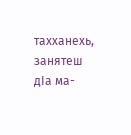тахханехь, занятеш дIа ма-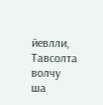йевлли, Тавсолта волчу ша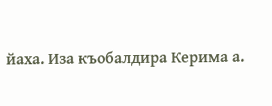йаха. Иза къобалдира Керима а.